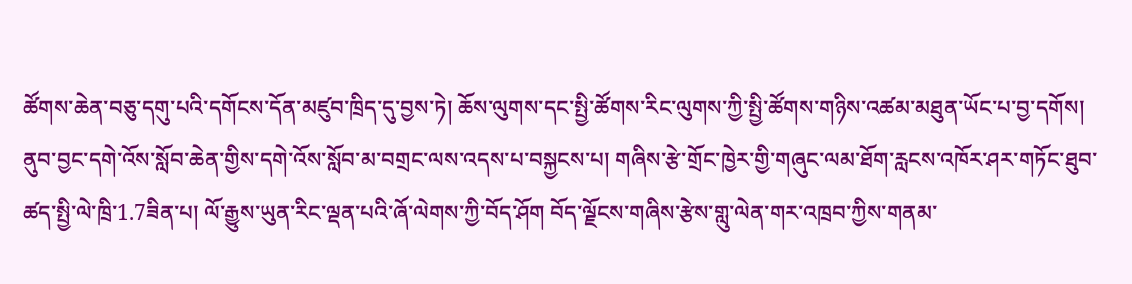ཚོགས་ཆེན་བཅུ་དགུ་པའི་དགོངས་དོན་མཛུབ་ཁྲིད་དུ་བྱས་ཏེ། ཆོས་ལུགས་དང་སྤྱི་ཚོགས་རིང་ལུགས་ཀྱི་སྤྱི་ཚོགས་གཉིས་འཚམ་མཐུན་ཡོང་པ་བྱ་དགོས། ནུབ་བྱང་དགེ་འོས་སློབ་ཆེན་གྱིས་དགེ་འོས་སློབ་མ་བགྲང་ལས་འདས་པ་བསྐྱངས་པ། གཞིས་རྩེ་གྲོང་ཁྱེར་གྱི་གཞུང་ལམ་ཐོག་རླངས་འཁོར་ཤར་གཏོང་ཐུབ་ཚད་སྤྱི་ལེ་ཁྲི་1.7ཟིན་པ། ལོ་རྒྱུས་ཡུན་རིང་ལྡན་པའི་ཞོ་ལེགས་ཀྱི་བོད་ཤོག བོད་ལྗོངས་གཞིས་རྩེས་གླུ་ལེན་གར་འཁྲབ་ཀྱིས་གནམ་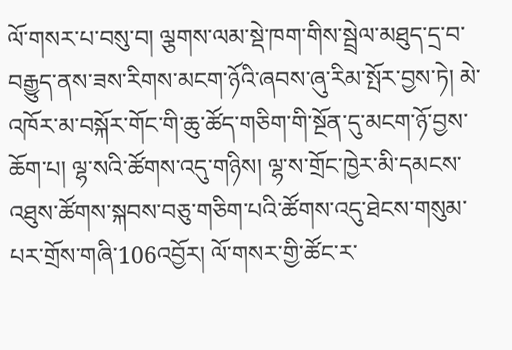ལོ་གསར་པ་བསུ་བ། ལྕགས་ལམ་སྡེ་ཁག་གིས་སྦྲེལ་མཐུད་དྲ་བ་བརྒྱུད་ནས་ཟས་རིགས་མངག་ཉོའི་ཞབས་ཞུ་རིམ་སྤོར་བྱས་ཏེ། མེ་འཁོར་མ་བསྐོར་གོང་གི་ཆུ་ཚོད་གཅིག་གི་སྔོན་དུ་མངག་ཉོ་བྱས་ཆོག་པ། ལྷ་སའི་ཚོགས་འདུ་གཉིས། ལྷ་ས་གྲོང་ཁྱེར་མི་དམངས་འཐུས་ཚོགས་སྐབས་བཅུ་གཅིག་པའི་ཚོགས་འདུ་ཐེངས་གསུམ་པར་གྲོས་གཞི་106འབྱོར། ལོ་གསར་གྱི་ཚོང་ར་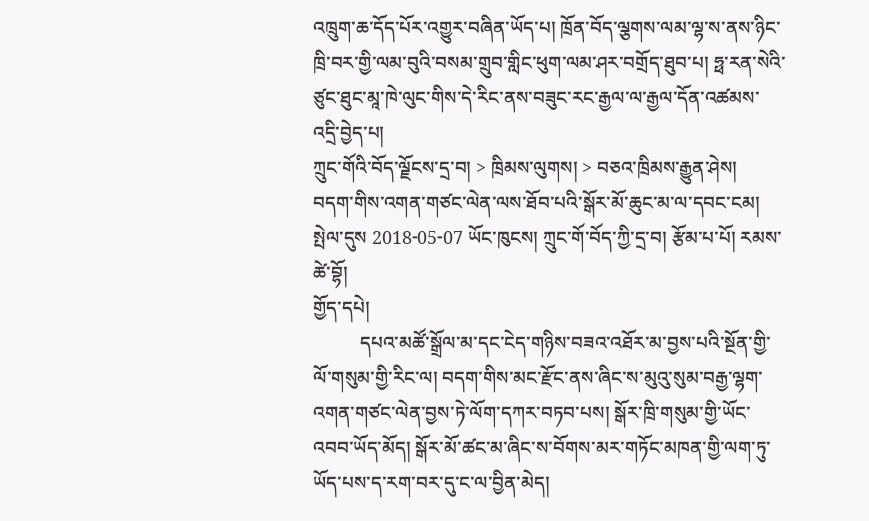འཁྲུག་ཆ་དོད་པོར་འགྱུར་བཞིན་ཡོད་པ། ཁྲོན་བོད་ལྕགས་ལམ་ལྷ་ས་ནས་ཉིང་ཁྲི་བར་གྱི་ལམ་བུའི་བསམ་གྲུབ་གླིང་ཕུག་ལམ་ཤར་བགྲོད་ཐུབ་པ། ཧྥ་རན་སེའི་ཙུང་ཐུང་མཱ་ཁེ་ལུང་གིས་དེ་རིང་ནས་བཟུང་རང་རྒྱལ་ལ་རྒྱལ་དོན་འཚམས་འདྲི་བྱེད་པ།
ཀྲུང་གོའི་བོད་ལྗོངས་དྲ་བ། > ཁྲིམས་ལུགས། > བཅའ་ཁྲིམས་རྒྱུན་ཤེས།
བདག་གིས་འགན་གཙང་ལེན་ལས་ཐོབ་པའི་སྒོར་མོ་ཆུང་མ་ལ་དབང་ངམ།
སྤེལ་དུས 2018-05-07 ཡོང་ཁུངས། ཀྲུང་གོ་བོད་ཀྱི་དྲ་བ། རྩོམ་པ་པོ། རམས་ཚེ་བྷོ།
གྱོད་དཔེ།
          དཔའ་མཚོ་སྒྲོལ་མ་དང་ངེད་གཉིས་བཟའ་འཐོར་མ་བྱས་པའི་སྔོན་གྱི་ལོ་གསུམ་གྱི་རིང་ལ། བདག་གིས་མང་རྫོང་ནས་ཞིང་ས་མུའུ་སུམ་བརྒྱ་ལྷག་འགན་གཙང་ལེན་བྱས་ཏེ་ལོག་དཀར་བཏབ་པས། སྒོར་ཁྲི་གསུམ་གྱི་ཡོང་འབབ་ཡོད་མོད། སྒོར་མོ་ཚང་མ་ཞིང་ས་བོགས་མར་གཏོང་མཁན་གྱི་ལག་ཏུ་ཡོད་པས་ད་རག་བར་དུ་ང་ལ་བྱིན་མེད།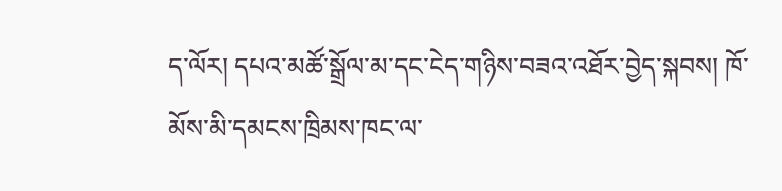ད་ལོར། དཔའ་མཚོ་སྒྲོལ་མ་དང་ངེད་གཉིས་བཟའ་འཐོར་བྱེད་སྐབས། ཁོ་མོས་མི་དམངས་ཁྲིམས་ཁང་ལ་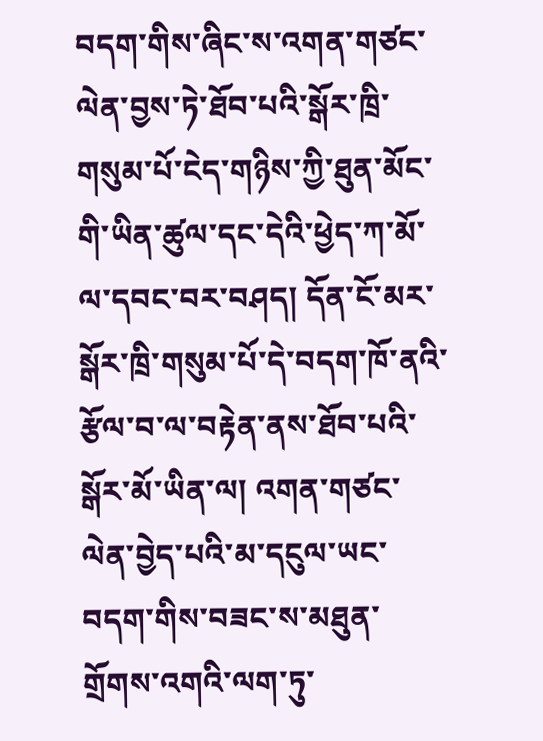བདག་གིས་ཞིང་ས་འགན་གཙང་ལེན་བྱས་ཏེ་ཐོབ་པའི་སྒོར་ཁྲི་གསུམ་པོ་ངེད་གཉིས་ཀྱི་ཐུན་མོང་གི་ཡིན་ཚུལ་དང་དེའི་ཕྱེད་ཀ་མོ་ལ་དབང་བར་བཤད། དོན་ངོ་མར་སྒོར་ཁྲི་གསུམ་པོ་དེ་བདག་ཁོ་ནའི་རྩོལ་བ་ལ་བརྟེན་ནས་ཐོབ་པའི་སྒོར་མོ་ཡིན་ལ། འགན་གཙང་ལེན་བྱེད་པའི་མ་དངུལ་ཡང་བདག་གིས་བཟང་ས་མཐུན་གྲོགས་འགའི་ལག་ཏུ་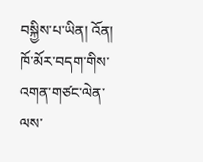བསྐྱིས་པ་ཡིན། འོན། ཁོ་མོར་བདག་གིས་འགན་གཙང་ལེན་ལས་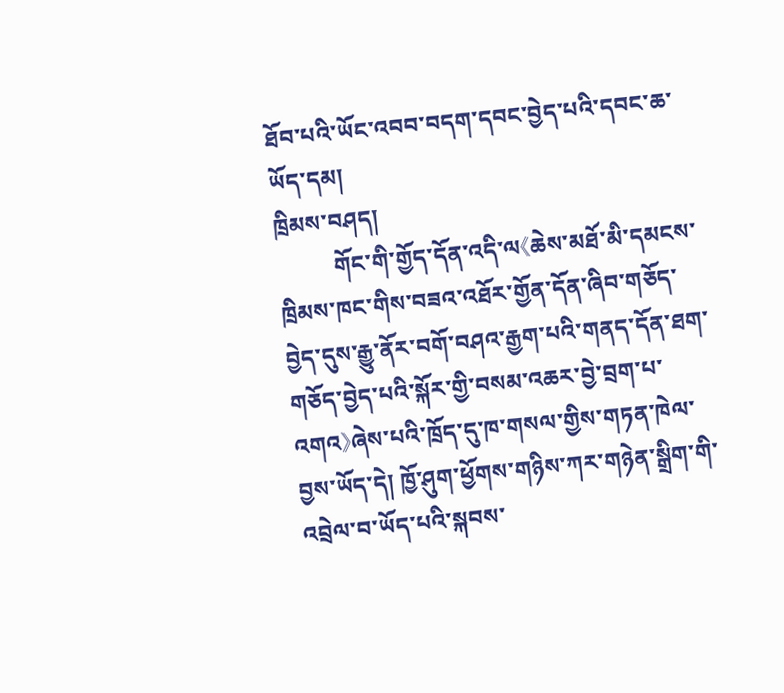ཐོབ་པའི་ཡོང་འབབ་བདག་དབང་བྱེད་པའི་དབང་ཆ་ཡོད་དམ།
ཁྲིམས་བཤད།
          གོང་གི་གྱོད་དོན་འདི་ལ《ཆེས་མཐོ་མི་དམངས་ཁྲིམས་ཁང་གིས་བཟའ་འཐོར་གྱོན་དོན་ཞིབ་གཅོད་བྱེད་དུས་རྒྱུ་ནོར་བགོ་བཤའ་རྒྱག་པའི་གནད་དོན་ཐག་གཅོད་བྱེད་པའི་སྐོར་གྱི་བསམ་འཆར་བྱེ་བྲག་པ་འགའ》ཞེས་པའི་ཁྲོད་དུ་ཁ་གསལ་གྱིས་གཏན་ཁེལ་བྱས་ཡོད་དེ། ཁྱོ་ཤུག་ཕྱོགས་གཉིས་ཀར་གཉེན་སྒྲིག་གི་འབྲེལ་བ་ཡོད་པའི་སྐབས་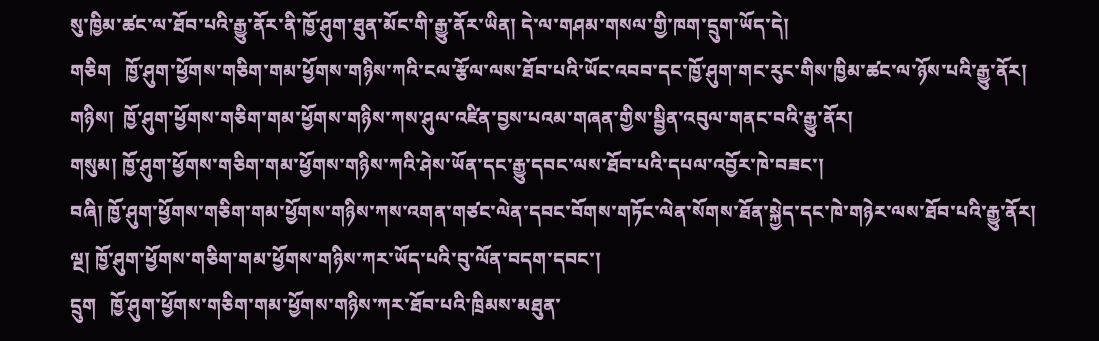སུ་ཁྱིམ་ཚང་ལ་ཐོབ་པའི་རྒྱུ་ནོར་ནི་ཁྱོ་ཤུག་ཐུན་མོང་གི་རྒྱུ་ནོར་ཡིན། དེ་ལ་གཤམ་གསལ་གྱི་ཁག་དྲུག་ཡོད་དེ།
གཅིག   ཁྱོ་ཤུག་ཕྱོགས་གཅིག་གམ་ཕྱོགས་གཉིས་ཀའི་ངལ་རྩོལ་ལས་ཐོབ་པའི་ཡོང་འབབ་དང་ཁྱོ་ཤུག་གང་རུང་གིས་ཁྱིམ་ཚང་ལ་ཉོས་པའི་རྒྱུ་ནོར།
གཉིས།  ཁྱོ་ཤུག་ཕྱོགས་གཅིག་གམ་ཕྱོགས་གཉིས་ཀས་ཤུལ་འཛིན་བྱས་པའམ་གཞན་གྱིས་སྦྱིན་འབུལ་གནང་བའི་རྒྱུ་ནོར།
གསུམ། ཁྱོ་ཤུག་ཕྱོགས་གཅིག་གམ་ཕྱོགས་གཉིས་ཀའི་ཤེས་ཡོན་དང་རྒྱུ་དབང་ལས་ཐོབ་པའི་དཔལ་འབྱོར་ཁེ་བཟང་།
བཞི། ཁྱོ་ཤུག་ཕྱོགས་གཅིག་གམ་ཕྱོགས་གཉིས་ཀས་འགན་གཙང་ལེན་དབང་བོགས་གཏོང་ལེན་སོགས་ཐོན་སྐྱེད་དང་ཁེ་གཉེར་ལས་ཐོབ་པའི་རྒྱུ་ནོར།
ལྔ། ཁྱོ་ཤུག་ཕྱོགས་གཅིག་གམ་ཕྱོགས་གཉིས་ཀར་ཡོད་པའི་བུ་ལོན་བདག་དབང་།
དྲུག   ཁྱོ་ཤུག་ཕྱོགས་གཅིག་གམ་ཕྱོགས་གཉིས་ཀར་ཐོབ་པའི་ཁྲིམས་མཐུན་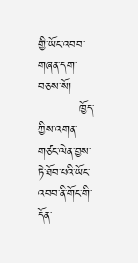གྱི་ཡོང་འབབ་གཞན་དག་བཅས་སོ།
          ཁྱོད་ཀྱིས་འགན་གཙང་ལེན་བྱས་ཏེ་ཐོབ་པའི་ཡོང་འབབ་ནི་གོང་གི་དོན་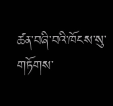ཚན་བཞི་བའི་ཁོངས་སུ་གཏོགས་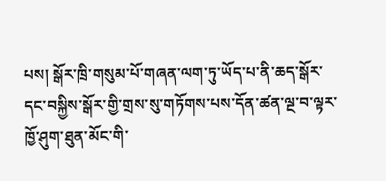པས། སྒོར་ཁྲི་གསུམ་པོ་གཞན་ལག་ཏུ་ཡོད་པ་ནི་ཆད་སྒོར་དང་བསྐྱིས་སྒོར་གྱི་གྲས་སུ་གཏོགས་པས་དོན་ཚན་ལྔ་བ་ལྟར་ཁྱོ་ཤུག་ཐུན་མོང་གི་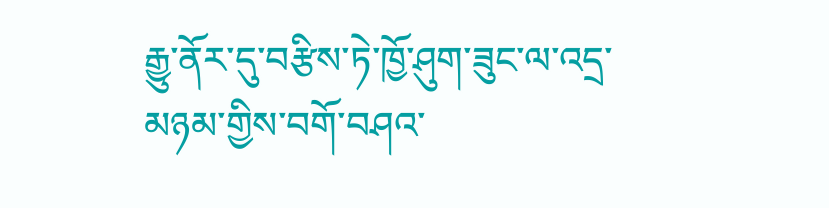རྒྱུ་ནོར་དུ་བརྩིས་ཏེ་ཁྱོ་ཤུག་ཟུང་ལ་འདྲ་མཉམ་གྱིས་བགོ་བཤའ་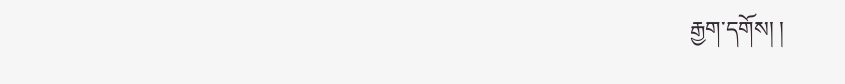རྒྱག་དགོས། །